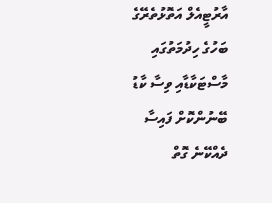އާރުޓީއެލް އަތޮޅުތެރޭގެ ބަހުގެ ހިދުމަތުގައި މާސްޓަކާޑާއި ވިސާ ކާޑު ބޭނުންކޮށް ފައިސާ ދެއްކޭނެ ގޮތް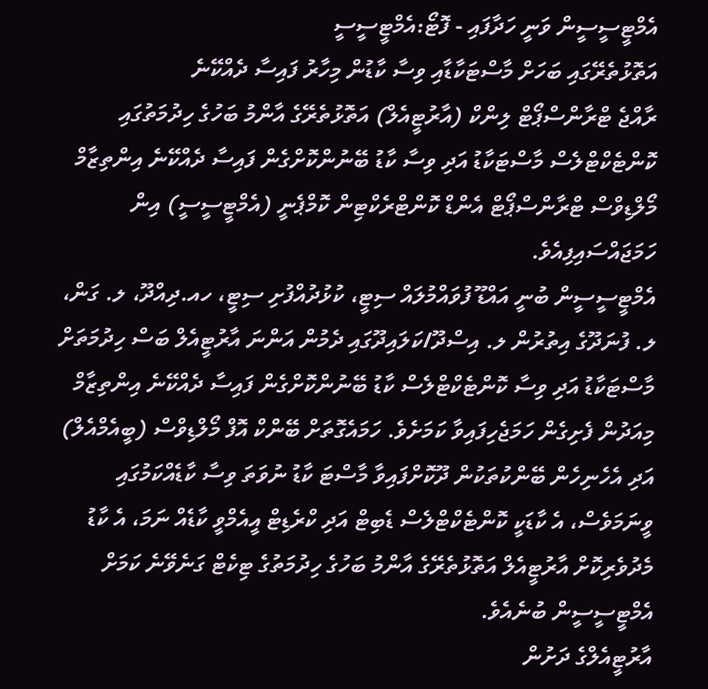އެމްޓީސީސީން ވަނީ ހަދާފައި - ފޮޓޯ:އެމްޓީސީސީ
އަތޮޅުތެރޭގައި ބަހަށް މާސްޓަކާޑާއި ވިސާ ކާޑުން މިހާރު ފައިސާ ދެއްކޭނެ
ރާއްޖެ ޓްރާންސްޕޯޓް ލިންކް (އާރުޓީއެލް) އަތޮޅުތެރޭގެ އާންމު ބަހުގެ ހިދުމަތުގައި ކޮންޓެކްޓްލެސް މާސްޓަކާޑު އަދި ވިސާ ކާޑު ބޭނުންކޮށްގެން ފައިސާ ދެއްކޭނެ އިންތިޒާމް މޯލްޑިވްސް ޓްރާންސްޕޯޓް އެންޑް ކޮންޓްރެކްޓިން ކޮމްޕެނީ (އެމްޓީސީސީ) އިން ހަމަޖައްސައިފިއެވެ.
އެމްޓީސީސީން ބުނީ އައްޑޫ ފުވައްމުލައް ސިޓީ، ކުޅުދުއްފުށި ސިޓީ، ހއ.ދިއްދޫ، ލ. ގަން، ލ. ފުނަދޫގެ އިތުރުން ލ. އިސްދޫ/ކަލައިދޫގައި ދެމުން އަންނަ އާރުޓީއެލް ބަސް ހިދުމަތަށް މާސްޓަކާޑު އަދި ވިސާ ކޮންޓެކްޓްލެސް ކާޑު ބޭނުންކޮށްގެން ފައިސާ ދެއްކޭނެ އިންތިޒާމް މިއަދުން ފެށިގެން ހަމަޖެހިފައިވާ ކަމަށެވެ. ހަމައެގޮތަށް ބޭންކް އޮފް މޯލްޑިވްސް (ބީއެމްއެލް) އަދި އެހެނިހެން ބޭންކުތަކުން ދޫކޮށްފައިވާ މާސްޓަ ކާޑު ނުވަތަ ވިސާ ކާޑެއްކަމުގައި ވީނަމަވެސް، އެ ކާޑަކީ ކޮންޓެކްޓްލެސް ޑެބިޓް އަދި ކްރެޑިޓް އީއެމްވީ ކާޑެއް ނަމަ، އެ ކާޑު މެދުވެރިކޮށް އާރުޓީއެލް އަތޮޅުތެރޭގެ އާންމު ބަހުގެ ހިދުމަތުގެ ޓިކެޓް ގަނެވޭނެ ކަމަށް އެމްޓީސީސީން ބުނެއެވެ.
އާރުޓީއެލްގެ ދަށުން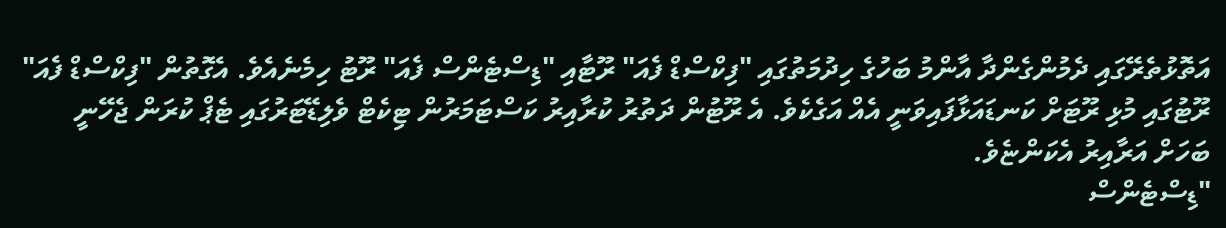އަތޮޅުތެރޭގައި ދެމުންގެންދާ އާންމު ބަހުގެ ހިދުމަތުގައި "ފިކްސްޑް ފެއަ" ރޫޓާއި "ޑިސްޓެންސް ފެއަ" ރޫޓު ހިމެނެއެވެ. އެގޮތުން "ފިކްސްޑް ފެއަ" ރޫޓުގައި މުޅި ރޫޓަށް ކަނޑައަޅާފައިވަނީ އެއް އަގެކެވެ. އެ ރޫޓުން ދަތުރު ކުރާއިރު ކަސްޓަމަރުން ޓިކެޓް ވެލިޑޭޓަރުގައި ޓެޕް ކުރަން ޖެހޭނީ ބަހަށް އަރާއިރު އެކަންޏެވެ.
"ޑިސްޓެންސް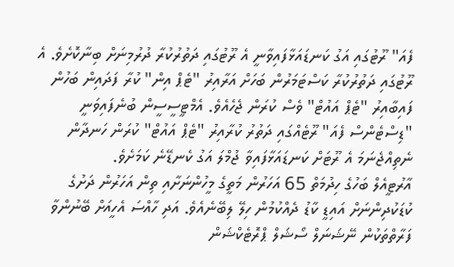ފެއަ" ރޫޓުގައި އަގު ކަނޑައަޅާފައިވާނީ އެ ރޫޓުގައި ދަތުރުކުރާ ދުރުމިނަށް ބިނާކޮށެވެ. އެ ރޫޓުގައި ދަތުރުކުރާ ކަސްޓަމަރުން ބަހަށް އަރާއިރު "ޓެޕް އިން" ކުރާ ފަދައިން ބަހުން ފައިބާއިރު "ޓެޕް އައުޓް" ވެސް ކުރަން ޖެހެއެވެ. އެމްޓީސީސީން ބުނެފައިވަނީ "ޑިސްޓެންސް ފެއަ" ރޫޓެއްގައި ދަތުރު ކުރާއިރު "ޓެޕް އައުޓް" ކުރަން ހަނދާން ނެތިއްޖެނަމަ އެ ރޫޓަށް ކަނޑައަޅާފައިވާ ޖުމްލަ އަގު ކެނޑޭނެ ކަމަށެވެ.
އާރުޓީއެލް ބަހުގެ ހިދުމަތް 65 އަހަރުން މަތީގެ މީހުންނަށާއި ތިން އަހަރުން ދަށުގެ ކުޑަކުދިންނަށް އައިޑީ ކާޑު ދެއްކުމުން ހިލޭ ލިބޭނެއެވެ. އަދި ހާއްސަ އެހީއަށް ބޭނުންވާ ފަރާތްތަކުން ނޭޝަނަލް ސޯޝަލް ޕްރޮޓެކްޝަން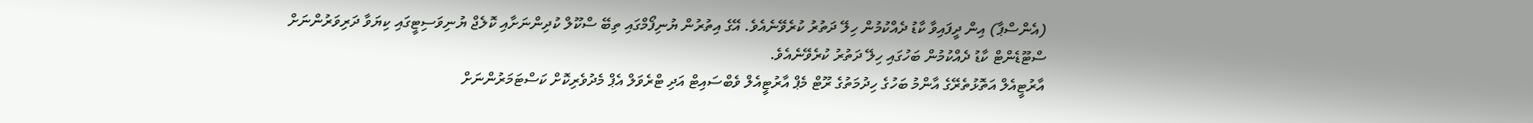(އެންސްޕާ) އިން ދީފައިވާ ކާޑު ދެއްކުމުން ހިލޭ ދަތުރު ކުރެވޭނެއެވެ. އޭގެ އިތުރުން ޔުނިފޯމްގައި ތިބޭ ސްކޫލް ކުދިންނަށާއި ކޮލެޖް ޔުނިވަސިޓީގައި ކިޔަވާ ދަރިވަރުންނަށް ސްޓޫޑެންޓް ކާޑު ދެއްކުމުން ބަހުގައި ހިލޭ ދަތުރު ކުރެވޭނެއެވެ.
އާރުޓީއެލް އަތޮޅުތެރޭގެ އާންމު ބަހުގެ ހިދުމަތުގެ ރޫޓް މެޕް އާރުޓީއެލް ވެބްސައިޓް އަދި ޓްރެވަލް އެޕް މެދުވެރިކޮށް ކަސްޓަމަރުންނަށް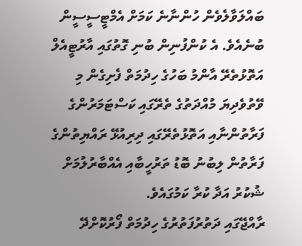ބައްލަވާލެވެން ހުންނާނެ ކަމަށް އެމްޓީސީސީން ބުނެއެވެ. އެ ކުންފުނިން ބުނި ގޮތުގައި އާރުޓީއެލް އަތޮޅުތެރޭ އާންމު ބަހުގެ ހިދުމަތް ފެށިގެން މި ވޭތުވެދިޔަ މުއްދަތުގެ ތެރޭގައި ކަސްޓަމަރުންގެ ފަރާތުންނާއި އަތޮޅުތެރޭގައި ދިރިއުޅޭ ރައްޔިތުންގެ ފަރާތުން ލިބުނު ބޮޑު ތަރުހީބާއި އެއްބާރުލުމަށް ޝުކުރު އަދާ ކުރާ ކަމުގައެވެ.
ރާއްޖޭގައި ދަތުރުފަތުރުގެ ހިދުމަތް ފޯރުކޮށްދޭ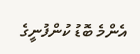އެންމެ ބޮޑު ކުންފުނީގެ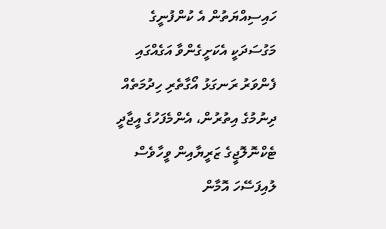ހައިސިއްޔަތުން އެ ކުންފުނީގެ މަގުސަދަކީ އެކަށީގެންވާ އަގެއްގައި ފެންވަރު ރަނގަޅު އޯގާތެރި ހިދުމަތެއް ދިނުމުގެ އިތުރުން، އެންމެފަހުގެ އީޖާދީ ޓެކްނޮލޮޖީގެ ޒަރީޔާއިން ވީހާވެސް ލުއިފަސޭހަ އޮމާން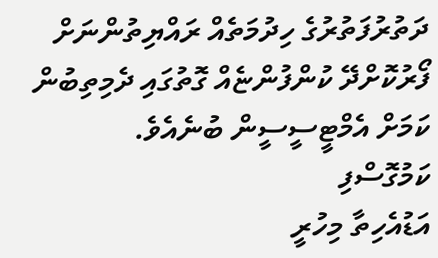ދަތުރުފަތުރުގެ ހިދުމަތެއް ރައްޔިތުންނަށް ފޯރުކޮށްދޭ ކުންފުންޏެއް ގޮތުގައި ދެމިތިބުން ކަމަށް އެމްޓީސީސީން ބުނެއެވެ.
ކަމުގޮސްފި
އަޑުއެހިތާ މިހުރީ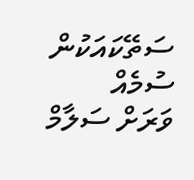ސަތޭކައަކުން ސުމެއް
ވަރަށް ސަލާމް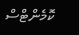ކޮމެންޓްސް